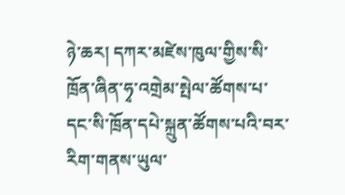ཉེ་ཆར། དཀར་མཛེས་ཁུལ་གྱིས་སི་ཁྲོན་ཞིན་ཧྭ་འགྲེམ་སྤེལ་ཚོགས་པ་དང་སི་ཁྲོན་དཔེ་སྐྲུན་ཚོགས་པའི་བར་རིག་གནས་ཡུལ་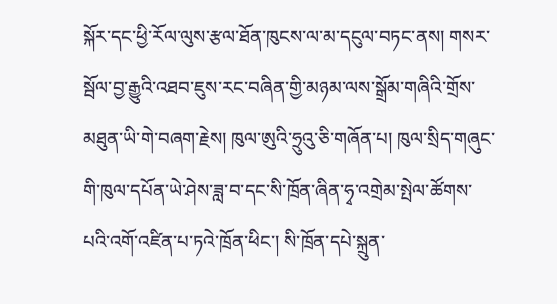སྐོར་དང་ཕྱི་རོལ་ལུས་རྩལ་ཐོན་ཁུངས་ལ་མ་དངུལ་བཏང་ནས། གསར་སྦོལ་བྱ་རྒྱུའི་འཐབ་ཇུས་རང་བཞིན་གྱི་མཉམ་ལས་སྒྲོམ་གཞིའི་གྲོས་མཐུན་ཡི་གེ་བཞག་རྗེས། ཁུལ་ཨུའི་ཧྲུའུ་ཅི་གཞོན་པ། ཁུལ་སྲིད་གཞུང་གི་ཁུལ་དཔོན་ཡེ་ཤེས་ཟླ་བ་དང་སི་ཁྲོན་ཞིན་ཧྭ་འགྲེམ་སྤེལ་ཚོགས་པའི་འགོ་འཛིན་པ་ཏའེ་ཁྲོན་ཕིང་། སི་ཁྲོན་དཔེ་སྐྲུན་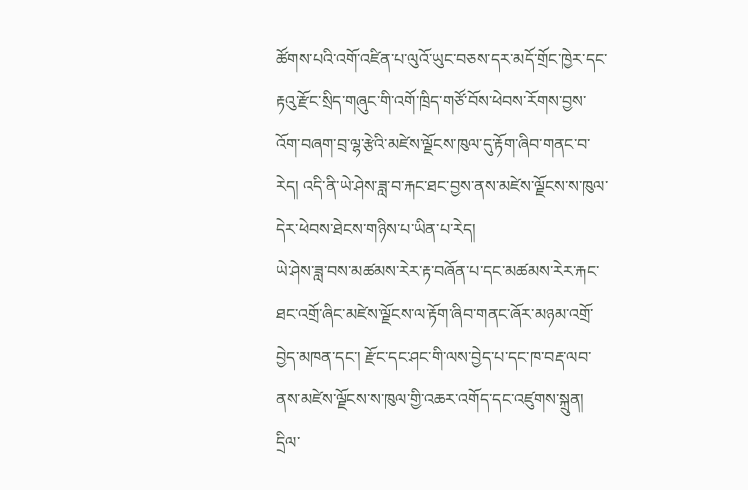ཚོགས་པའི་འགོ་འཛིན་པ་ལུའོ་ཡུང་བཅས་དར་མདོ་གྲོང་ཁྱེར་དང་རྟའུ་རྫོང་སྲིད་གཞུང་གི་འགོ་ཁྲིད་གཙོ་བོས་ཕེབས་རོགས་བྱས་འོག་བཞག་བྲ་ལྷ་རྩེའི་མཛེས་ལྗོངས་ཁུལ་དུ་རྟོག་ཞིབ་གནང་བ་རེད། འདི་ནི་ཡེ་ཤེས་ཟླ་བ་རྐང་ཐང་བྱས་ནས་མཛེས་ལྗོངས་ས་ཁུལ་དེར་ཕེབས་ཐེངས་གཉིས་པ་ཡིན་པ་རེད།
ཡེ་ཤེས་ཟླ་བས་མཚམས་རེར་རྟ་བཞོན་པ་དང་མཚམས་རེར་རྐང་ཐང་འགྲོ་ཞིང་མཛེས་ལྗོངས་ལ་རྟོག་ཞིབ་གནང་ཞོར་མཉམ་འགྲོ་བྱེད་མཁན་དང་། རྫོང་དང་ཤང་གི་ལས་བྱེད་པ་དང་ཁ་བརྡ་ལབ་ནས་མཛེས་ལྗོངས་ས་ཁུལ་གྱི་འཆར་འགོད་དང་འཛུགས་སྐྲུན། དྲིལ་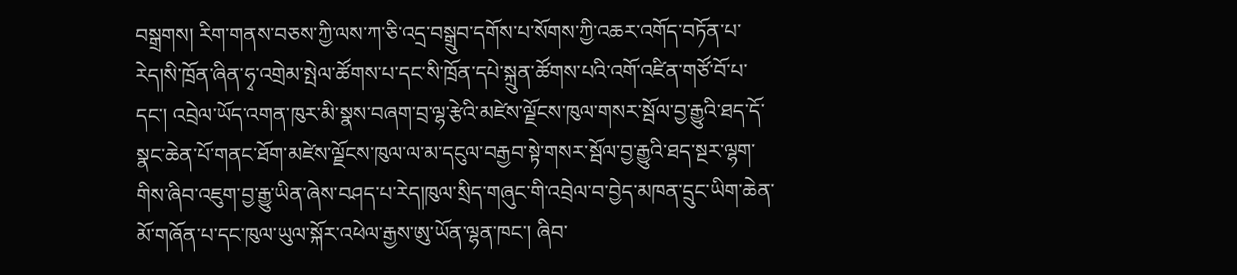བསྒྲགས། རིག་གནས་བཅས་ཀྱི་ལས་ཀ་ཅི་འདྲ་བསྒྲུབ་དགོས་པ་སོགས་ཀྱི་འཆར་འགོད་བཏོན་པ་རེད།སི་ཁྲོན་ཞིན་ཧྭ་འགྲེམ་སྤེལ་ཚོགས་པ་དང་སི་ཁྲོན་དཔེ་སྐྲུན་ཚོགས་པའི་འགོ་འཛིན་གཙོ་བོ་པ་དང་། འབྲེལ་ཡོད་འགན་ཁུར་མི་སྣས་བཞག་བྲ་ལྷ་རྩེའི་མཛེས་ལྗོངས་ཁུལ་གསར་སྦོལ་བྱ་རྒྱུའི་ཐད་དོ་སྣང་ཆེན་པོ་གནང་ཐོག་མཛེས་ལྗོངས་ཁུལ་ལ་མ་དངུལ་བརྒྱབ་སྟེ་གསར་སྦོལ་བྱ་རྒྱུའི་ཐད་སྔར་ལྷག་གིས་ཞིབ་འཇུག་བྱ་རྒྱུ་ཡིན་ཞེས་བཤད་པ་རེད།ཁུལ་སྲིད་གཞུང་གི་འབྲེལ་བ་བྱེད་མཁན་དྲུང་ཡིག་ཆེན་མོ་གཞོན་པ་དང་ཁུལ་ཡུལ་སྐོར་འཕེལ་རྒྱས་ཨུ་ཡོན་ལྷན་ཁང་། ཞིབ་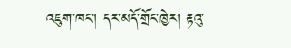འཇུག་ཁང་། དར་མདོ་གྲོང་ཁྱེར། རྟའུ་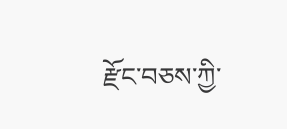རྫོང་བཅས་ཀྱི་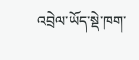འབྲེལ་ཡོད་སྡེ་ཁག་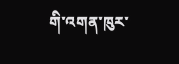གི་འགན་ཁུར་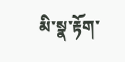མི་སྣ་རྟོག་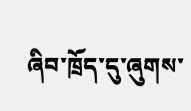ཞིབ་ཁྲོད་དུ་ཞུགས་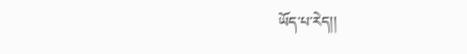ཡོད་པ་རེད།།